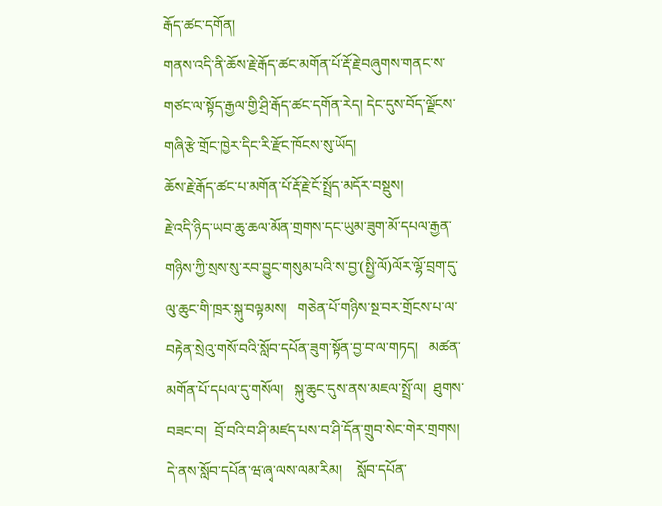རྒོད་ཚང་དགོན།
གནས་འདི་ནི་ཆོས་རྗེ་རྒོད་ཚང་མགོན་པོ་རྡོ་རྗེ་བཞུགས་གནང་ས་གཙང་ལ་སྟོད་རྒྱལ་གྱི་ཤྲི་རྒོད་ཚང་དགོན་རེད། དེང་དུས་བོད་ལྗོངས་གཞི་རྩེ་གྲོང་ཁྱེར་དིང་རི་རྫོང་ཁོངས་སུ་ཡོད།
ཆོས་རྗེ་རྒོད་ཚང་པ་མགོན་པོ་རྡོ་རྗེ་ངོ་སྤྲོད་མདོར་བསྡུས།
རྗེ་འདི་ཉིད་ཡབ་ཆུ་ཆལ་མོན་གྲགས་དང་ཡུམ་ཟུག་མོ་དཔལ་རྒྱན་གཉིས་ཀྱི་སྲས་སུ་རབ་བྱུང་གསུམ་པའི་ས་བྱ་(སྤྱི་ལོ)ལོར་ལྷོ་བྲག་དུ་ལུ་ཆུང་གི་ཁྲར་སྐུ་བལྟམས།   གཅེན་པོ་གཉིས་སྔ་བར་གྲོངས་པ་ལ་བརྟེན་སྲེའུ་གསོ་བའི་སློབ་དཔོན་ཟུག་སྟོན་བྱ་བ་ལ་གཏད།   མཚན་མགོན་པོ་དཔལ་དུ་གསོལ།   སྐུ་ཆུང་དུས་ནས་མཇལ་སྤྲོ་ལ།  ཐུགས་བཟང་བ།  བྲོ་བའི་བ་ཤི་མཛད་པས་བ་ཤི་དོན་གྲུབ་སེང་གེར་གྲགས།   དེ་ནས་སློབ་དཔོན་ཝ་ཞྭ་ལས་ལམ་རིམ།    སློབ་དཔོན་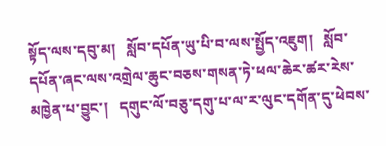སྟོད་ལས་དབུ་མ།   སློབ་དཔོན་ཡུ་པི་བ་ལས་སྤྱོད་འཇུག།   སློབ་དཔོན་ཞང་ལས་འགྲེལ་ཆུང་བཅས་གསན་ཏེ་ཕལ་ཆེར་ཚར་རེས་མཁྱེན་པ་བྱུང་།   དགུང་ལོ་བཅུ་དགུ་པ་ལ་ར་ལུང་དགོན་དུ་ཕེབས་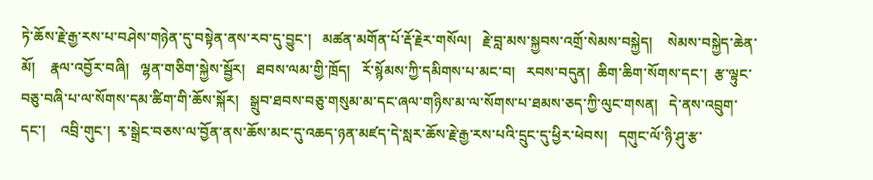ཏེ་ཆོས་རྗེ་རྒྱ་རས་པ་བཤེས་གཉེན་དུ་བསྟེན་ནས་རབ་དུ་བྱུང་།   མཚན་མགོན་པོ་རྡོ་རྗེར་གསོལ།   རྗེ་བླ་མས་སྐྱབས་འགྲོ་སེམས་བསྐྱེད།    སེམས་བསྐྱེད་ཆེན་མོ།    རྣལ་འབྱོར་བཞི།   ལྷན་གཅིག་སྐྱེས་སྦྱོར།   ཐབས་ལམ་གྱི་ཁྲོད།   རོ་སྙོམས་ཀྱི་དམིགས་པ་མང་བ།   རབས་བདུན།  ཆིག་ཆིག་སོགས་དང་།  རྩ་ལྟུང་བཅུ་བཞི་པ་ལ་སོགས་དམ་ཚིག་གི་ཆོས་སྐོར།   སྒྲུབ་ཐབས་བཅུ་གསུམ་མ་དང་ཞལ་གཉིས་མ་ལ་སོགས་པ་ཐམས་ཅད་ཀྱི་ལུང་གསན།   དེ་ནས་འབྲུག་དང་།    འབྲི་གུང་།  རྭ་སྒྲེང་བཅས་ལ་བྱོན་ནས་ཆོས་མང་དུ་འཆད་ཉན་མཛད་དེ་སླར་ཆོས་རྗེ་རྒྱ་རས་པའི་དྲུང་དུ་ཕྱིར་ཕེབས།   དགུང་ལོ་ཉི་ཤུ་རྩ་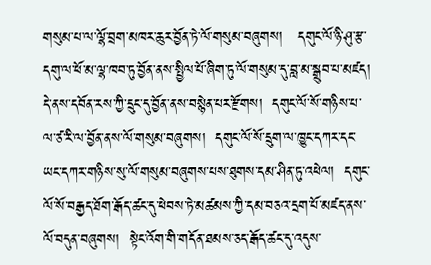གསུམ་པ་ལ་ལྷོ་བྲག་མཁར་ཆུར་བྱོན་ཏེ་ལོ་གསུམ་བཞུགས།   དགུང་ལོ་ཉི་ཤུ་རྩ་དགུ་ལ་ཕོ་མ་ལྷ་ཁབ་ཏུ་བྱོན་ནས་སྤྱིལ་པོ་ཞིག་ཏུ་ལོ་གསུམ་དུ་བླ་མ་སྒྲུབ་པ་མཛད།   དེ་ནས་དབོན་རས་ཀྱི་དྲུང་དུ་བྱོན་ནས་བསྙེན་པར་རྫོགས།  དགུང་ལོ་སོ་གཉིས་པ་ལ་ཙ་རི་ལ་བྱོན་ནས་ལོ་གསུམ་བཞུགས།  དགུང་ལོ་སོ་དྲུག་ལ་ཁྱུང་དཀར་དང་ཡང་དཀར་གཉིས་སུ་ལོ་གསུམ་བཞུགས་པས་ཐུགས་དམ་ཤིན་ཏུ་འཕེལ།  དགུང་ལོ་སོ་བརྒྱད་ཐོག་རྒོད་ཚང་དུ་ཕེབས་ཏེ་མཚམས་ཀྱི་དམ་བཅའ་དྲག་པོ་མཛད་ནས་ལོ་བདུན་བཞུགས།  སྟེང་འོག་གི་གདོན་ཐམས་ཅད་རྒོད་ཚང་དུ་འདུས་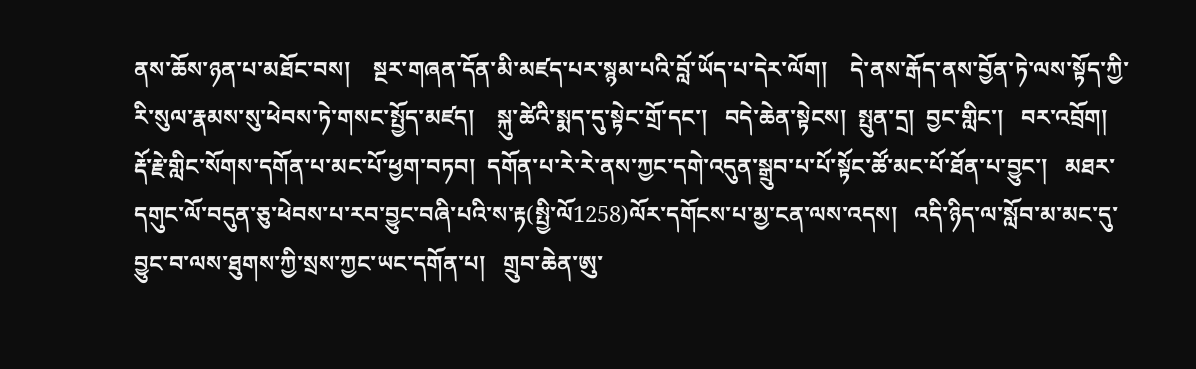ནས་ཆོས་ཉན་པ་མཐོང་བས།    སྔར་གཞན་དོན་མི་མཛད་པར་སྙམ་པའི་བློ་ཡོད་པ་དེར་ལོག།    དེ་ནས་རྒོད་ནས་བྱོན་ཏེ་ལས་སྟོད་ཀྱི་རི་སུལ་རྣམས་སུ་ཕེབས་ཏེ་གསང་སྤྱོད་མཛད།    སྐུ་ཚེའི་སྨད་དུ་སྟེང་གྲོ་དང་།   བདེ་ཆེན་སྟེངས།  སྤུན་དྲ།  བྱང་གླིང་།   བར་འབྲོག།   རྡོ་རྗེ་གླིང་སོགས་དགོན་པ་མང་པོ་ཕྱག་བཏབ།  དགོན་པ་རེ་རེ་ནས་ཀྱང་དགེ་འདུན་སྒྲུབ་པ་པོ་སྟོང་ཚོ་མང་པོ་ཐོན་པ་བྱུང་།   མཐར་དགུང་ལོ་བདུན་ཅུ་ཕེབས་པ་རབ་བྱུང་བཞི་པའི་ས་རྟ(སྤྱི་ལོ1258)ལོར་དགོངས་པ་མྱ་ངན་ལས་འདས།   འདི་ཉིད་ལ་སློབ་མ་མང་དུ་བྱུང་བ་ལས་ཐུགས་ཀྱི་སྲས་ཀྱང་ཡང་དགོན་པ།   གྲུབ་ཆེན་ཨུ་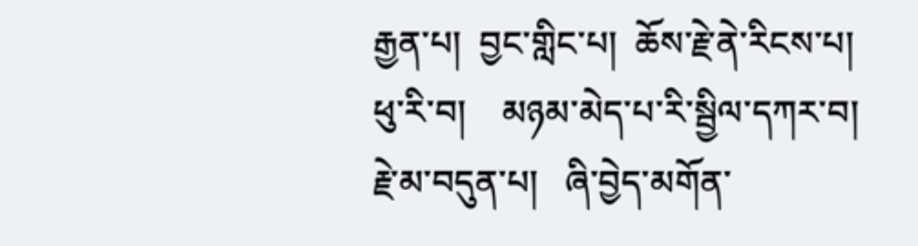རྒྱན་པ།  བྱང་གླིང་པ།  ཆོས་རྗེ་ནེ་རིངས་པ།   ཕུ་རི་བ།    མཉམ་མེད་པ་རི་སྦྱིལ་དཀར་བ།   རྗེ་མ་བདུན་པ།   ཞི་བྱེད་མགོན་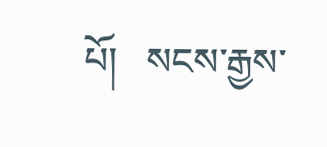པོ།   སངས་རྒྱས་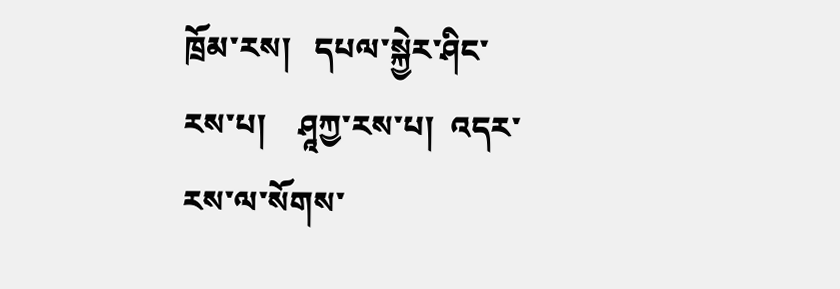ཁྲོམ་རས།   དཔལ་སྐྱེར་ཤིང་རས་པ།    ཤཱཀྱ་རས་པ།  འདར་རས་ལ་སོགས་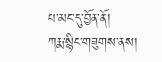པ་མང་དུ་བྱོན་ནོ།
ཀརྨ་སྙིང་གཟུགས་ནས།